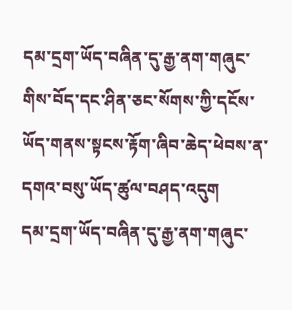དམ་དྲག་ཡོད་བཞིན་དུ་རྒྱ་ནག་གཞུང་གིས་བོད་དང་ཤིན་ཅང་སོགས་ཀྱི་དངོས་ཡོད་གནས་སྟངས་རྟོག་ཞིབ་ཆེད་ཕེབས་ན་དགའ་བསུ་ཡོད་ཚུལ་བཤད་འདུག
དམ་དྲག་ཡོད་བཞིན་དུ་རྒྱ་ནག་གཞུང་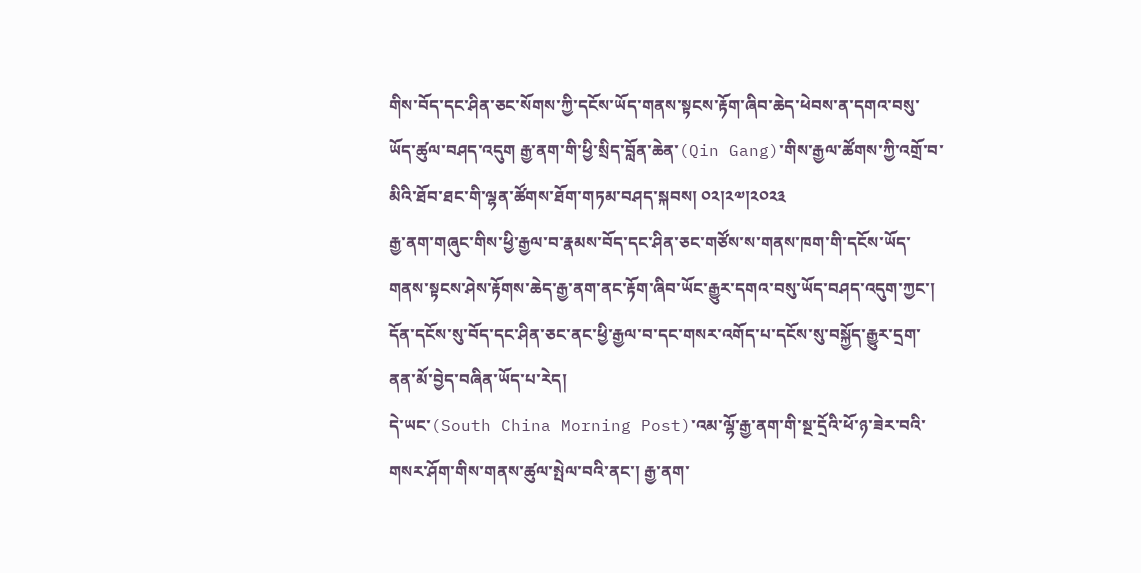གིས་བོད་དང་ཤིན་ཅང་སོགས་ཀྱི་དངོས་ཡོད་གནས་སྟངས་རྟོག་ཞིབ་ཆེད་ཕེབས་ན་དགའ་བསུ་ཡོད་ཚུལ་བཤད་འདུག རྒྱ་ནག་གི་ཕྱི་སྲིད་བློན་ཆེན་(Qin Gang)་གིས་རྒྱལ་ཚོགས་ཀྱི་འགྲོ་བ་མིའི་ཐོབ་ཐང་གི་ལྷན་ཚོགས་ཐོག་གཏམ་བཤད་སྐབས། ༠༢།༢༧།༢༠༢༣
རྒྱ་ནག་གཞུང་གིས་ཕྱི་རྒྱལ་བ་རྣམས་བོད་དང་ཤིན་ཅང་གཙོས་ས་གནས་ཁག་གི་དངོས་ཡོད་གནས་སྟངས་ཤེས་རྟོགས་ཆེད་རྒྱ་ནག་ནང་རྟོག་ཞིབ་ཡོང་རྒྱུར་དགའ་བསུ་ཡོད་བཤད་འདུག་ཀྱང་། དོན་དངོས་སུ་བོད་དང་ཤིན་ཅང་ནང་ཕྱི་རྒྱལ་བ་དང་གསར་འགོད་པ་དངོས་སུ་བསྐྱོད་རྒྱུར་དྲག་ནན་མོ་བྱེད་བཞིན་ཡོད་པ་རེད།
དེ་ཡང་(South China Morning Post)་འམ་ལྷོ་རྒྱ་ནག་གི་སྔ་དྲོའི་ཕོ་ཉ་ཟེར་བའི་གསར་ཤོག་གིས་གནས་ཚུལ་སྤེལ་བའི་ནང་། རྒྱ་ནག་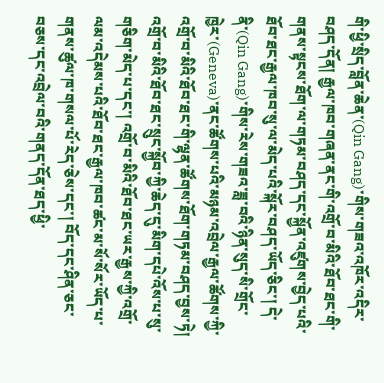གི་ཕྱི་སྲིད་བློན་ཆེན་(Qin Gang)་གིས་གཟའ་འཁོར་འདིར་བཤད་དོན། རྒྱལ་ཁབ་གཞན་ནང་གི་འགྲོ་བ་མིའི་ཐོབ་ཐང་གི་གནས་སྟངས་ཐོག་ལ་གཏམ་བཤད་དང་སྐྱོན་འཛུགས་བྱེད་པའི་ཐོབ་ཐང་རྒྱལ་ཁབ་སུ་ལ་མེད་པའི་སྐོར་བཤད་ཡོད་ཅིང་། དེ་ནི་(Qin Gang)་གིས་རེས་གཟའ་ཟླ་བའི་ཉིན་སུད་སི་གྲོང་ཁྱེར་(Geneva)་ནང་ཚོགས་པའི་མཉམ་འབྲེལ་རྒྱལ་ཚོགས་ཀྱི་འགྲོ་བ་མིའི་ཐོབ་ཐང་གི་ལྷན་ཚོགས་ཐོག་གཏམ་བཤད་བྱས་ཏེ། འགྲོ་བ་མིའི་ཐོབ་ཐང་སྲུང་སྐྱོབ་ཀྱི་ཆེད་དུ་མིག་དཔེ་འོས་པ་སུ་གཅིག་མེད་པ་དང་། འགྲོ་བ་མིའི་ཐོབ་ཐང་ཡར་རྒྱས་ཀྱི་འགྲོ་ལམ་འདེམས་པའི་ཐོབ་ཐང་རྒྱལ་ཁབ་ཚང་མ་སོ་སོར་ཡོད་པ་གནས་ཚུལ་ཁ་གསལ་པོ་རེད་ཅེས་དང་། བོད་དང་ཤིན་ཅང་བཅས་དང་འབྲེལ་བའི་གནད་དོན་ཐད་ཕྱི་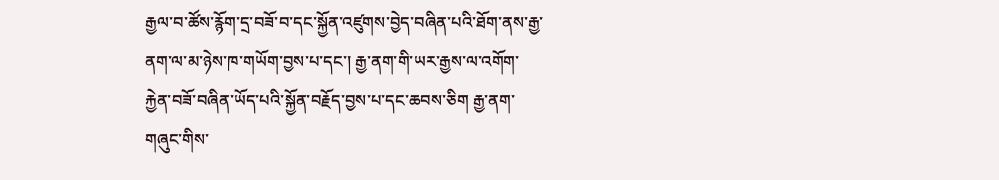རྒྱལ་བ་ཚོས་རྙོག་དྲ་བཟོ་བ་དང་སྐྱོན་འཛུགས་བྱེད་བཞིན་པའི་ཐོག་ནས་རྒྱ་ནག་ལ་མ་ཉེས་ཁ་གཡོག་བྱས་པ་དང་། རྒྱ་ནག་གི་ཡར་རྒྱས་ལ་འགོག་རྐྱེན་བཟོ་བཞིན་ཡོད་པའི་སྐྱོན་བརྗོད་བྱས་པ་དང་ཆབས་ཅིག རྒྱ་ནག་གཞུང་གིས་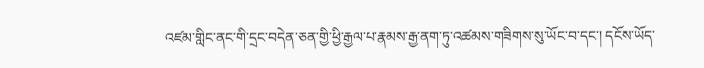འཛམ་གླིང་ནང་གི་དྲང་བདེན་ཅན་གྱི་ཕྱི་རྒྱལ་པ་རྣམས་རྒྱ་ནག་ཏུ་འཚམས་གཟིགས་སུ་ཡོང་བ་དང་། དངོས་ཡོད་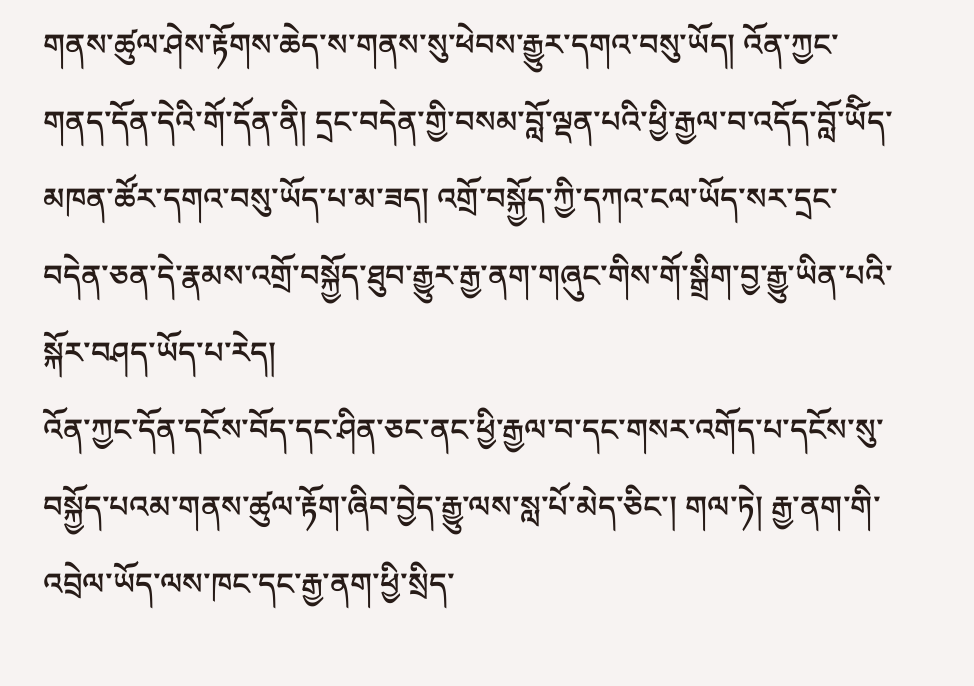གནས་ཚུལ་ཤེས་རྟོགས་ཆེད་ས་གནས་སུ་ཕེབས་རྒྱུར་དགའ་བསུ་ཡོད། འོན་ཀྱང་གནད་དོན་དེའི་གོ་དོན་ནི། དྲང་བདེན་གྱི་བསམ་བློ་ལྡན་པའི་ཕྱི་རྒྱལ་བ་འདོད་བློ་ཡོིད་མཁན་ཚོར་དགའ་བསུ་ཡོད་པ་མ་ཟད། འགྲོ་བསྐྱོད་ཀྱི་དཀའ་ངལ་ཡོད་སར་དྲང་བདེན་ཅན་དེ་རྣམས་འགྲོ་བསྐྱོད་ཐུབ་རྒྱུར་རྒྱ་ནག་གཞུང་གིས་གོ་སྒྲིག་བྱ་རྒྱུ་ཡིན་པའི་སྐོར་བཤད་ཡོད་པ་རེད།
འོན་ཀྱང་དོན་དངོས་བོད་དང་ཤིན་ཅང་ནང་ཕྱི་རྒྱལ་བ་དང་གསར་འགོད་པ་དངོས་སུ་བསྐྱོད་པའམ་གནས་ཚུལ་རྟོག་ཞིབ་བྱེད་རྒྱུ་ལས་སླ་པོ་མེད་ཅིང་། གལ་ཏེ། རྒྱ་ནག་གི་འབྲེལ་ཡོད་ལས་ཁང་དང་རྒྱ་ནག་ཕྱི་སྲིད་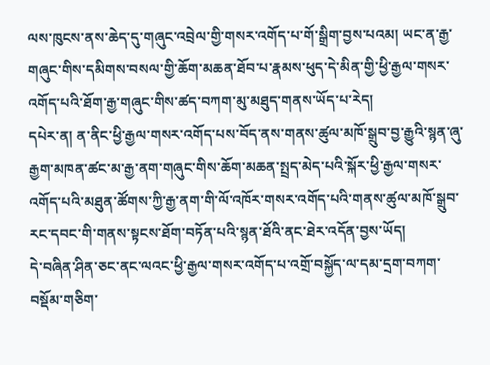ལས་ཁུངས་ནས་ཆེད་དུ་གཞུང་འབྲེལ་གྱི་གསར་འགོད་པ་གོ་སྒྲིག་བྱས་པའམ། ཡང་ན་རྒྱ་གཞུང་གིས་དམིགས་བསལ་གྱི་ཆོག་མཆན་ཐོབ་པ་རྣམས་ཕུད་དེ་མིན་གྱི་ཕྱི་རྒྱལ་གསར་འགོད་པའི་ཐོག་རྒྱ་གཞུང་གིས་ཚད་བཀག་མུ་མཐུད་གནས་ཡོད་པ་རེད།
དཔེར་ན། ན་ནིང་ཕྱི་རྒྱལ་གསར་འགོད་པས་བོད་ནས་གནས་ཚུལ་མཁོ་སྒྲུབ་བྱ་རྒྱུའི་སྙན་ཞུ་རྒྱག་མཁན་ཚང་མ་རྒྱ་ནག་གཞུང་གིས་ཆོག་མཆན་སྤྲད་མེད་པའི་སྐོར་ཕྱི་རྒྱལ་གསར་འགོད་པའི་མཐུན་ཚོགས་ཀྱི་རྒྱ་ནག་གི་ལོ་འཁོར་གསར་འགོད་པའི་གནས་ཚུལ་མཁོ་སྒྲུབ་རང་དབང་གི་གནས་སྟངས་ཐོག་བཏོན་པའི་སྙན་ཐོའི་ནང་ཐེར་འདོན་བྱས་ཡོད།
དེ་བཞིན་ཤིན་ཅང་ནང་ལའང་ཕྱི་རྒྱལ་གསར་འགོད་པ་འགྲོ་བསྐྱོད་ལ་དམ་དྲག་བཀག་བསྡོམ་གཅིག་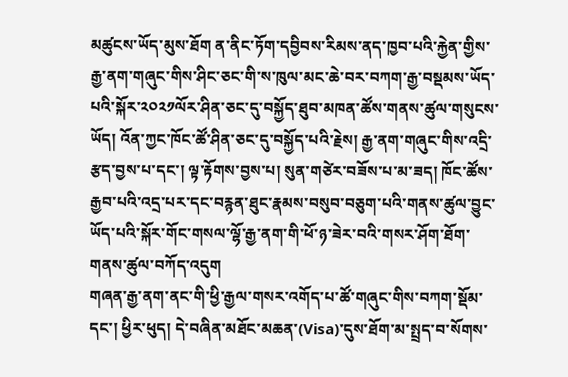མཚུངས་ཡོད་མུས་ཐོག ན་ནིང་ཏོག་དབྱིབས་རིམས་ནད་ཁྱབ་པའི་རྐྱེན་གྱིས་རྒྱ་ནག་གཞུང་གིས་ཤིང་ཅང་གི་ས་ཁུལ་མང་ཆེ་བར་བཀག་རྒྱ་བསྡམས་ཡོད་པའི་སྐོར་༢༠༢༡ལོར་ཤིན་ཅང་དུ་བསྐྱོད་ཐུབ་མཁན་ཚོས་གནས་ཚུལ་གསུངས་ཡོད། འོན་ཀྱང་ཁོང་ཚོ་ཤིན་ཅང་དུ་བསྐྱོད་པའི་རྗེས། རྒྱ་ནག་གཞུང་གིས་འདྲི་རྩད་བྱས་པ་དང་། ལྟ་རྟོགས་བྱས་པ། སུན་གཙེར་བཟོས་པ་མ་ཟད། ཁོང་ཚོས་རྒྱབ་པའི་འདྲ་པར་དང་བརྙན་ཐུང་རྣམས་བསུབ་བཅུག་པའི་གནས་ཚུལ་བྱུང་ཡོད་པའི་སྐོར་གོང་གསལ་ལྷོ་རྒྱ་ནག་གི་ཕོ་ཉ་ཟེར་བའི་གསར་ཤོག་ཐོག་གནས་ཚུལ་བཀོད་འདུག
གཞན་རྒྱ་ནག་ནང་གི་ཕྱི་རྒྱལ་གསར་འགོད་པ་ཚོ་གཞུང་གིས་བཀག་སྡོམ་དང་། ཕྱིར་ཕུད། དེ་བཞིན་མཐོང་མཆན་(Visa)་དུས་ཐོག་མ་སྤྲད་བ་སོགས་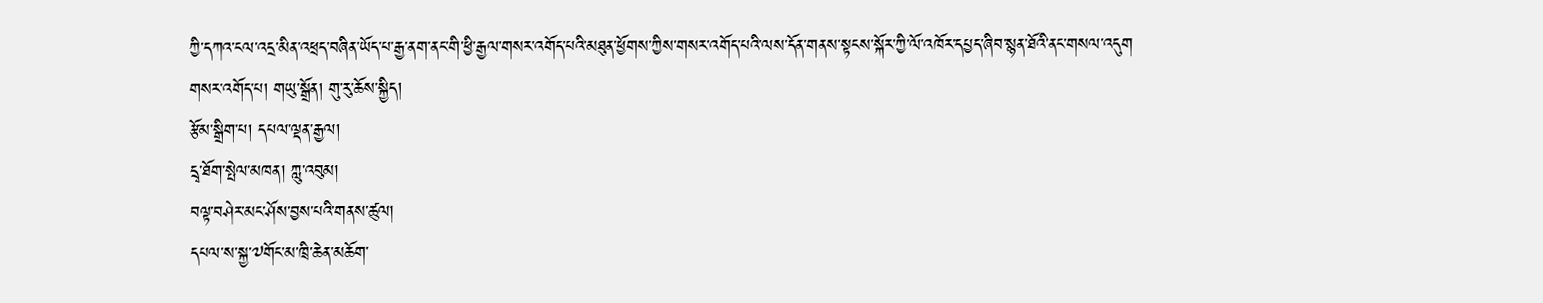ཀྱི་དཀའ་ངལ་འདྲ་མིན་འཕྲད་བཞིན་ཡོད་པ་རྒྱ་ནག་ནང་གི་ཕྱི་རྒྱལ་གསར་འགོད་པའི་མཐུན་ཕྱོགས་ཀྱིས་གསར་འགོད་པའི་ལས་དོན་གནས་སྟངས་སྐོར་ཀྱི་ལོ་འཁོར་དཔྱད་ཞིབ་སྙན་ཐོའི་ནང་གསལ་འདུག
གསར་འགོད་པ། གཡུ་སྒྲོན། གུ་རུ་ཆོས་སྐྱིད།
རྩོམ་སྒྲིག་པ། དཔལ་ལྡན་རྒྱལ།
དྲྭ་ཐོག་སྤེལ་མཁན། ཀླུ་འབུམ།
བལྟ་བཤེར་མང་ཤོས་བྱས་པའི་གནས་ཚུལ།
དཔལ་ས་སྐྱ་༧གོང་མ་ཁྲི་ཆེན་མཆོག་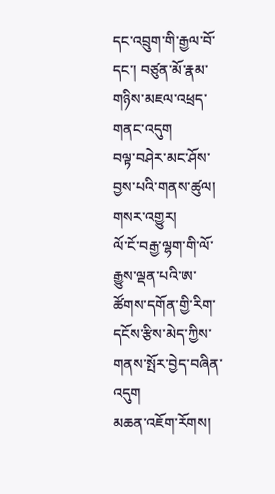དང་འབྲུག་གི་རྒྱལ་བོ་དང་། བཙུན་མོ་རྣམ་གཉིས་མཇལ་འཕྲད་གནང་འདུག
བལྟ་བཤེར་མང་ཤོས་བྱས་པའི་གནས་ཚུལ།
གསར་འགྱུར།
ལོ་ངོ་བརྒྱ་ལྷག་གི་ལོ་རྒྱུས་ལྡན་པའི་ཨ་ཚོགས་དགོན་གྱི་རིག་དངོས་རྩིས་མེད་ཀྱིས་གནས་སྤོར་བྱེད་བཞིན་འདུག
མཆན་འཇོག་རོགས།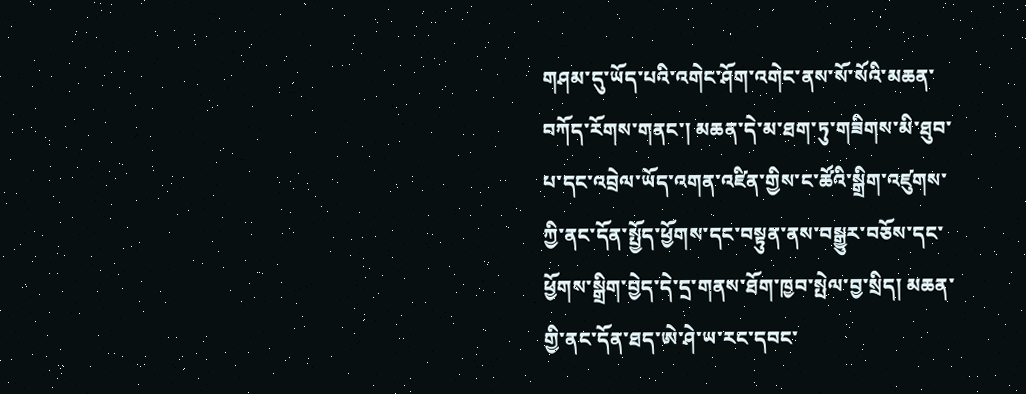གཤམ་དུ་ཡོད་པའི་འགེང་ཤོག་འགེང་ནས་སོ་སོའི་མཆན་བཀོད་རོགས་གནང་། མཆན་དེ་མ་ཐག་ཏུ་གཟིགས་མི་ཐུབ་པ་དང་འབྲེལ་ཡོད་འགན་འཛིན་གྱིས་ང་ཚོའི་སྒྲིག་འཛུགས་ཀྱི་ནང་དོན་སྤྱོད་ཕྱོགས་དང་བསྟུན་ནས་བསྒྱུར་བཅོས་དང་ཕྱོགས་སྒྲིག་བྱེད་དེ་དྲ་གནས་ཐོག་ཁྱབ་སྤེལ་བྱ་སྲིད། མཆན་གྱི་ནང་དོན་ཐད་ཨེ་ཤེ་ཡ་རང་དབང་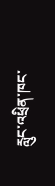རླུང་འཕྲིན་ཁང་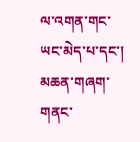ལ་འགན་གང་ཡང་མེད་པ་དང་། མཆན་གཞག་གནང་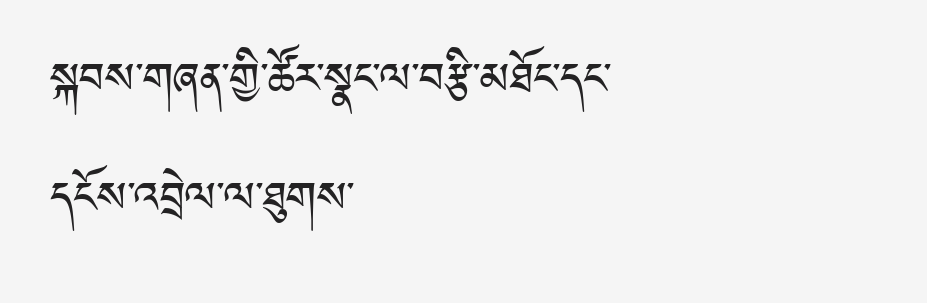སྐབས་གཞན་གྱི་ཚོར་སྣང་ལ་བརྩི་མཐོང་དང་དངོས་འབྲེལ་ལ་ཐུགས་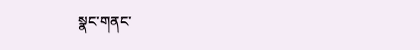སྣང་གནང་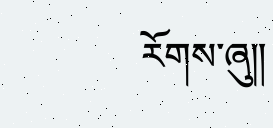རོགས་ཞུ༎